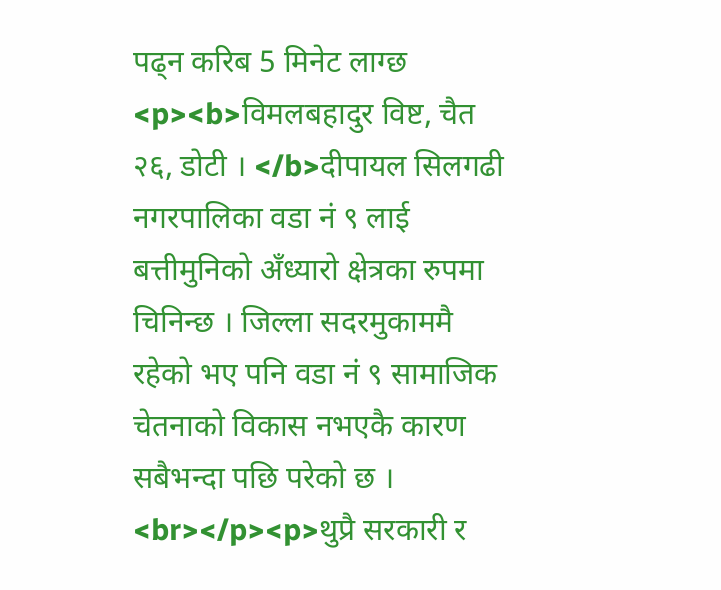पढ्न करिब 5 मिनेट लाग्छ
<p><b>विमलबहादुर विष्ट, चैत २६, डोटी । </b>दीपायल सिलगढी नगरपालिका वडा नं ९ लाई बत्तीमुनिको अँध्यारो क्षेत्रका रुपमा चिनिन्छ । जिल्ला सदरमुकाममै रहेको भए पनि वडा नं ९ सामाजिक चेतनाको विकास नभएकै कारण सबैभन्दा पछि परेको छ । <br></p><p>थुप्रै सरकारी र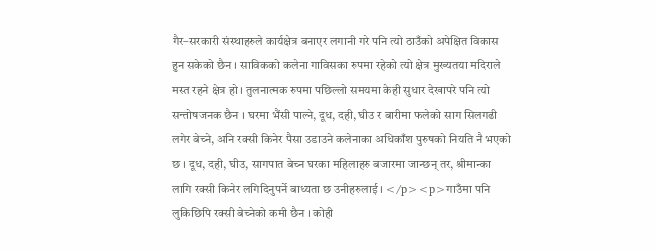गैर–सरकारी संस्थाहरुले कार्यक्षेत्र बनाएर लगानी गरे पनि त्यो ठाउँको अपेक्षित विकास हुन सकेको छैन । साविकको कलेना गाविसका रुपमा रहेको त्यो क्षेत्र मुख्यतया मदिराले मस्त रहने क्षेत्र हो । तुलनात्मक रुपमा पछिल्लो समयमा केही सुधार देखापरे पनि त्यो सन्तोषजनक छैन । घरमा भैंसी पाल्ने, दूध, दही, घीउ र बारीमा फलेको साग सिलगढी लगेर बेच्ने, अनि रक्सी किनेर पैसा उडाउने कलेनाका अधिकाँश पुरुषको नियति नै भएको छ । दूध, दही, घीउ, सागपात बेच्न घरका महिलाहरु बजारमा जान्छन् तर, श्रीमान्का लागि रक्सी किनेर लगिदिनुपर्ने बाध्यता छ उनीहरुलाई । </p><p>गाउँमा पनि लुकिछिपि रक्सी बेच्नेको कमी छैन । कोही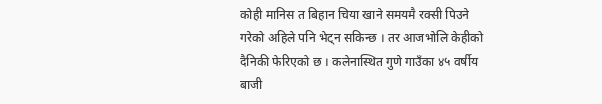कोही मानिस त बिहान चिया खाने समयमै रक्सी पिउने गरेको अहिले पनि भेट्न सकिन्छ । तर आजभोलि केहीको दैनिकी फेरिएको छ । कलेनास्थित गुणे गाउँका ४५ वर्षीय बाजी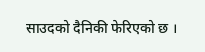साउदको दैनिकी फेरिएको छ ।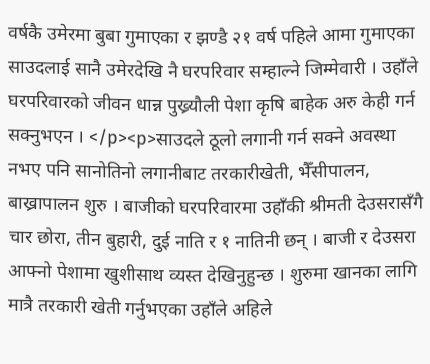वर्षकै उमेरमा बुबा गुमाएका र झण्डै २१ वर्ष पहिले आमा गुमाएका साउदलाई सानै उमेरदेखि नै घरपरिवार सम्हाल्ने जिम्मेवारी । उहाँले घरपरिवारको जीवन धान्न पुख्र्यौली पेशा कृषि बाहेक अरु केही गर्न सक्नुभएन । </p><p>साउदले ठूलो लगानी गर्न सक्ने अवस्था नभए पनि सानोतिनो लगानीबाट तरकारीखेती, भैँसीपालन, बाख्रापालन शुरु । बाजीको घरपरिवारमा उहाँकी श्रीमती देउसरासँगै चार छोरा, तीन बुहारी, दुई नाति र १ नातिनी छन् । बाजी र देउसरा आफ्नो पेशामा खुशीसाथ व्यस्त देखिनुहुन्छ । शुरुमा खानका लागि मात्रै तरकारी खेती गर्नुभएका उहाँले अहिले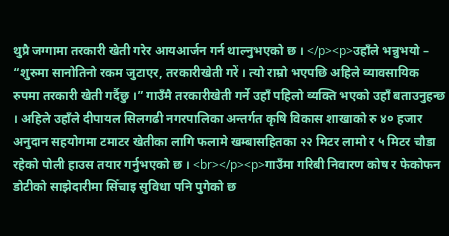थुप्रै जग्गामा तरकारी खेती गरेर आयआर्जन गर्न थाल्नुभएको छ । </p><p>उहाँले भन्नुभयो – “शुरुमा सानोतिनो रकम जुटाएर, तरकारीखेती गरें । त्यो राम्रो भएपछि अहिले व्यावसायिक रुपमा तरकारी खेती गर्दैछु ।” गाउँमै तरकारीखेती गर्ने उहाँ पहिलो व्यक्ति भएको उहाँ बताउनुहन्छ । अहिले उहाँले दीपायल सिलगढी नगरपालिका अन्तर्गत कृषि विकास शाखाको रु ४० हजार अनुदान सहयोगमा टमाटर खेतीका लागि फलामे खम्बासहितका २२ मिटर लामो र ५ मिटर चौडा रहेको पोली हाउस तयार गर्नुभएको छ । <br></p><p>गाउँमा गरिबी निवारण कोष र फेकोफन डोटीको साझेदारीमा सिँचाइ सुविधा पनि पुगेको छ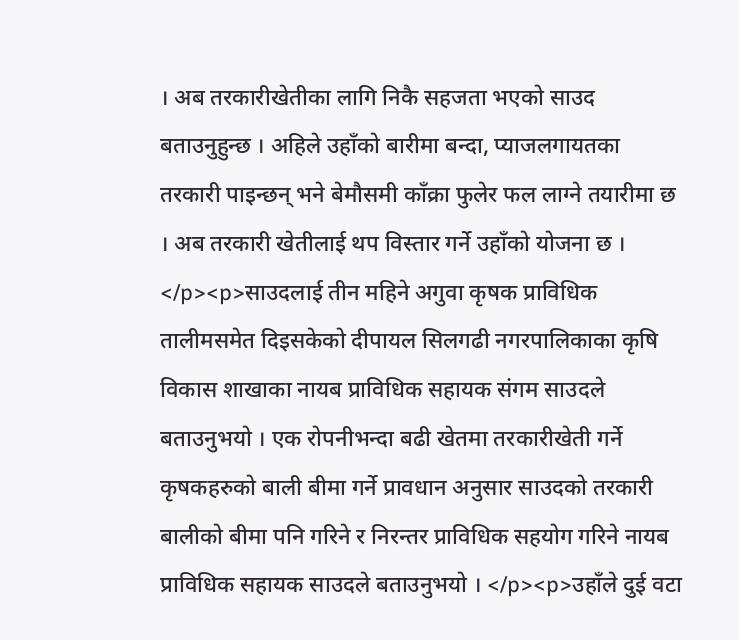। अब तरकारीखेतीका लागि निकै सहजता भएको साउद बताउनुहुन्छ । अहिले उहाँको बारीमा बन्दा, प्याजलगायतका तरकारी पाइन्छन् भने बेमौसमी काँक्रा फुलेर फल लाग्ने तयारीमा छ । अब तरकारी खेतीलाई थप विस्तार गर्ने उहाँको योजना छ । </p><p>साउदलाई तीन महिने अगुवा कृषक प्राविधिक तालीमसमेत दिइसकेको दीपायल सिलगढी नगरपालिकाका कृषि विकास शाखाका नायब प्राविधिक सहायक संगम साउदले बताउनुभयो । एक रोपनीभन्दा बढी खेतमा तरकारीखेती गर्ने कृषकहरुको बाली बीमा गर्ने प्रावधान अनुसार साउदको तरकारी बालीको बीमा पनि गरिने र निरन्तर प्राविधिक सहयोग गरिने नायब प्राविधिक सहायक साउदले बताउनुभयो । </p><p>उहाँले दुई वटा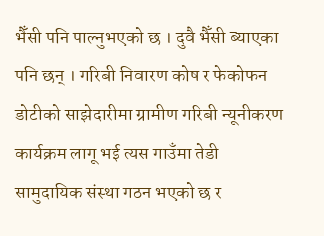भैँसी पनि पाल्नुभएको छ । दुवै भैँसी ब्याएका पनि छन् । गरिबी निवारण कोष र फेकोफन डोटीको साझेदारीमा ग्रामीण गरिबी न्यूनीकरण कार्यक्रम लागू भई त्यस गाउँमा तेडी सामुदायिक संस्था गठन भएको छ र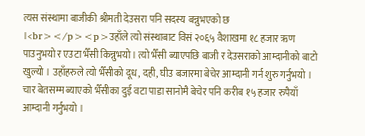त्यस संस्थामा बाजीकी श्रीमती देउसरा पनि सदस्य बन्नुभएको छ ।<br></p><p>उहाँले त्यो संस्थाबाट विसं २०६५ वैशाखमा १८ हजार ऋण पाउनुभयो र एउटा भैँसी किन्नुभयो । त्यो भैँसी ब्याएपछि बाजी र देउसराको आम्दानीको बाटो खुल्यो । उहाँहरुले त्यो भैँसीको दूध, दही, घीउ बजारमा बेचेर आम्दानी गर्न शुरु गर्नुभयो । चार बेतसम्म ब्याएको भैँसीका दुई वटा पाडा सानोमै बेचेर पनि करीब १५ हजार रुपैयाँ आम्दानी गर्नुभयो ।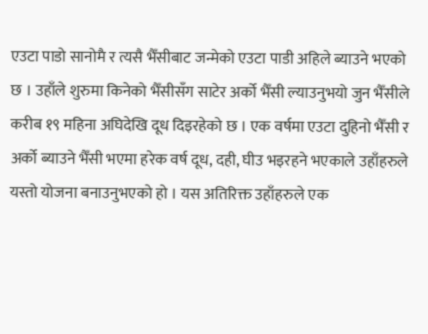एउटा पाडो सानोमै र त्यसै भैँसीबाट जन्मेको एउटा पाडी अहिले ब्याउने भएको छ । उहाँले शुरुमा किनेको भैँसीसँग साटेर अर्को भैँसी ल्याउनुभयो जुन भैँसीले करीब १९ महिना अघिदेखि दूध दिइरहेको छ । एक वर्षमा एउटा दुहिनो भैँसी र अर्को ब्याउने भैँसी भएमा हरेक वर्ष दूध, दही, घीउ भइरहने भएकाले उहाँहरुले यस्तो योजना बनाउनुभएको हो । यस अतिरिक्त उहाँहरुले एक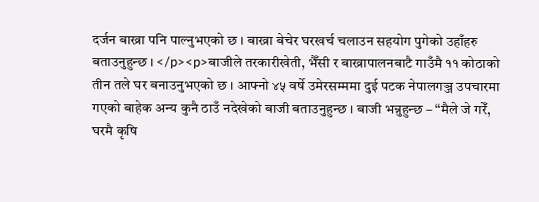दर्जन बाख्रा पनि पाल्नुभएको छ । बाख्रा बेचेर घरखर्च चलाउन सहयोग पुगेको उहाँहरु बताउनुहुन्छ । </p><p>बाजीले तरकारीखेती, भैँसी र बाख्रापालनबाटै गाउँमै ११ कोठाको तीन तले घर बनाउनुभएको छ । आफ्नो ४५ वर्षे उमेरसम्ममा दुई पटक नेपालगञ्ज उपचारमा गएको बाहेक अन्य कुनै ठाउँ नदेखेको बाजी बताउनुहुन्छ । बाजी भन्नुहुन्छ – “मैले जे गरेँ, घरमै कृषि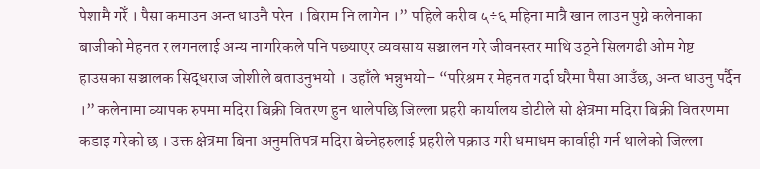पेशामै गरेँ । पैसा कमाउन अन्त धाउनै परेन । बिराम नि लागेन ।” पहिले करीव ५÷६ महिना मात्रै खान लाउन पुग्ने कलेनाका बाजीको मेहनत र लगनलाई अन्य नागरिकले पनि पछ्याएर व्यवसाय सञ्चालन गरे जीवनस्तर माथि उठ्ने सिलगढी ओम गेष्ट हाउसका सञ्चालक सिद्धराज जोशीले बताउनुभयो । उहाँले भन्नुभयो– “परिश्रम र मेहनत गर्दा घरैमा पैसा आउँछ, अन्त धाउनु पर्दैन ।” कलेनामा व्यापक रुपमा मदिरा बिक्री वितरण हुन थालेपछि जिल्ला प्रहरी कार्यालय डोटीले सो क्षेत्रमा मदिरा बिक्री वितरणमा कडाइ गरेको छ । उक्त क्षेत्रमा बिना अनुमतिपत्र मदिरा बेच्नेहरुलाई प्रहरीले पक्राउ गरी धमाधम कार्वाही गर्न थालेको जिल्ला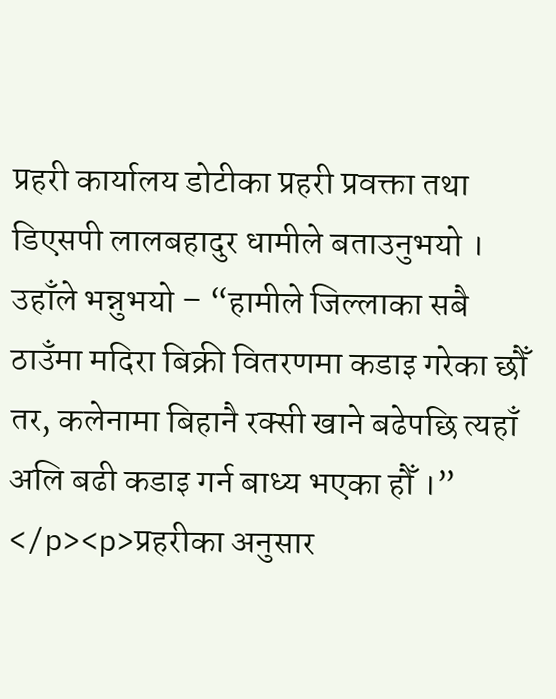प्रहरी कार्यालय डोटीका प्रहरी प्रवक्ता तथा डिएसपी लालबहादुर धामीले बताउनुभयो । उहाँले भन्नुभयो – “हामीले जिल्लाका सबै ठाउँमा मदिरा बिक्री वितरणमा कडाइ गरेका छौँ तर, कलेनामा बिहानै रक्सी खाने बढेपछि त्यहाँ अलि बढी कडाइ गर्न बाध्य भएका हौँ ।” </p><p>प्रहरीका अनुसार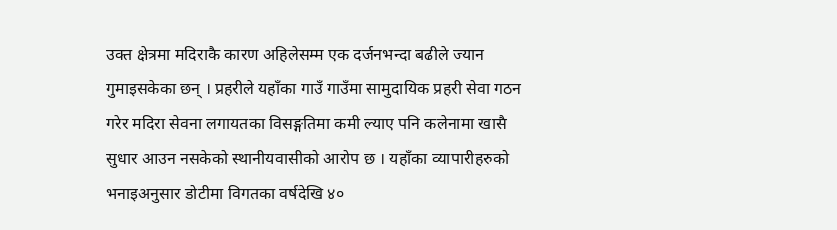उक्त क्षेत्रमा मदिराकै कारण अहिलेसम्म एक दर्जनभन्दा बढीले ज्यान गुमाइसकेका छन् । प्रहरीले यहाँका गाउँ गाउँमा सामुदायिक प्रहरी सेवा गठन गरेर मदिरा सेवना लगायतका विसङ्गतिमा कमी ल्याए पनि कलेनामा खासै सुधार आउन नसकेको स्थानीयवासीको आरोप छ । यहाँका व्यापारीहरुको भनाइअनुसार डोटीमा विगतका वर्षदेखि ४०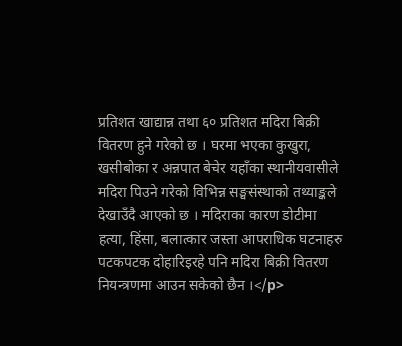प्रतिशत खाद्यान्न तथा ६० प्रतिशत मदिरा बिक्री वितरण हुने गरेको छ । घरमा भएका कुखुरा, खसीबोका र अन्नपात बेचेर यहाँका स्थानीयवासीले मदिरा पिउने गरेको विभिन्न सङ्घसंस्थाको तथ्याङ्कले देखाउँदै आएको छ । मदिराका कारण डोटीमा हत्या, हिंसा, बलात्कार जस्ता आपराधिक घटनाहरु पटकपटक दोहारिइरहे पनि मदिरा बिक्री वितरण नियन्त्रणमा आउन सकेको छैन ।</p>